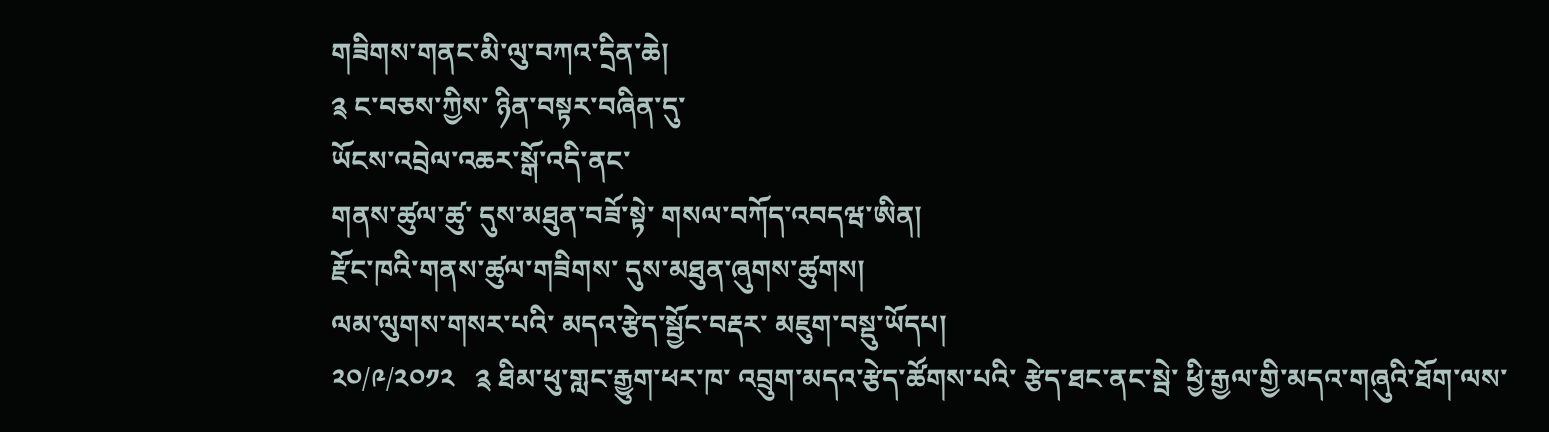གཟིགས་གནང་མི་ལུ་བཀའ་དྲིན་ཆེ།
༉ ང་བཅས་ཀྱིས་ ཉིན་བསྟར་བཞིན་དུ་
ཡོངས་འབྲེལ་འཆར་སྒོ་འདི་ནང་
གནས་ཚུལ་ཚུ་ དུས་མཐུན་བཟོ་སྟེ་ གསལ་བཀོད་འབདཝ་ཨིན།
རྫོང་ཁའི་གནས་ཚུལ་གཟིགས་ དུས་མཐུན་ཞུགས་ཚུགས།
ལམ་ལུགས་གསར་པའི་ མདའ་རྩེད་སྦྱོང་བརྡར་ མཇུག་བསྡུ་ཡོདཔ།
༢༠/༩/༢༠༡༢   ༉ ཐིམ་ཕུ་གླང་རྒྱུག་ཕར་ཁ་ འབྲུག་མདའ་རྩེད་ཚོགས་པའི་ རྩེད་ཐང་ནང་སྦེ་ ཕྱི་རྒྱལ་གྱི་མདའ་གཞུའི་ཐོག་ལས་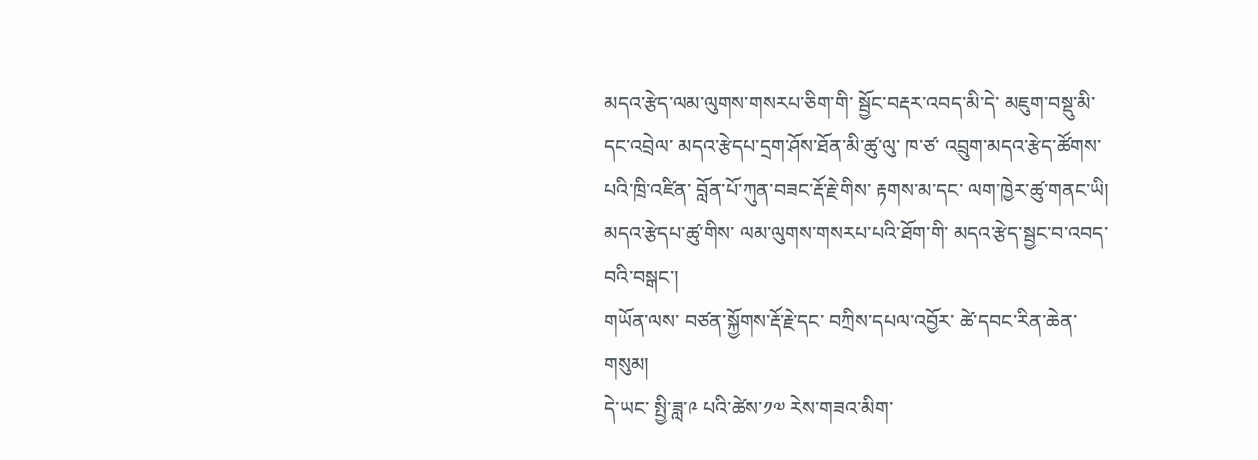མདའ་རྩེད་ལམ་ལུགས་གསརཔ་ཅིག་གི་ སྦྱོང་བརྡར་འབད་མི་དེ་ མཇུག་བསྡུ་མི་དང་འབྲེལ་ མདའ་རྩེདཔ་དྲག་ཤོས་ཐོན་མི་ཚུ་ལུ་ ཁ་ཙ་ འབྲུག་མདའ་རྩེད་ཚོགས་པའི་ཁྲི་འཛིན་ བློན་པོ་ཀུན་བཟང་རྡོ་རྗེ་གིས་ རྟགས་མ་དང་ ལག་ཁྱེར་ཚུ་གནང་ཡི།
མདའ་རྩེདཔ་ཚུ་གིས་ ལམ་ལུགས་གསརཔ་པའི་ཐོག་གི་ མདའ་རྩེད་སྦྱང་བ་འབད་བའི་བསྒང་།
གཡོན་ལས་ བཙན་སྐྱོགས་རྡོ་རྗེ་དང་ བཀྲིས་དཔལ་འབྱོར་ ཚེ་དབང་རིན་ཆེན་གསུམ།
དེ་ཡང་ སྤྱི་ཟླ་༩ པའི་ཚེས་༡༧ རེས་གཟའ་མིག་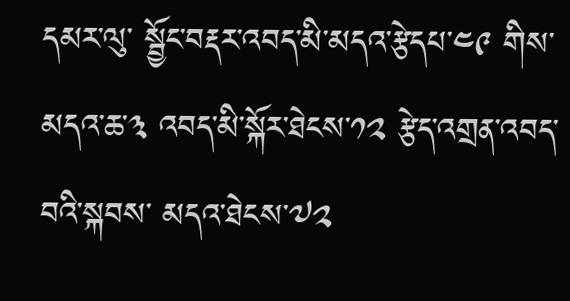དམར་ལུ་ སྦྱོང་བརྡར་འབད་མི་མདའ་རྩེདཔ་༤༩ གིས་ མདའ་ཆ་༣ འབད་མི་སྐོར་ཐེངས་༡༢ རྩེད་འགྲན་འབད་བའི་སྐབས་ མདའ་ཐེངས་༧༢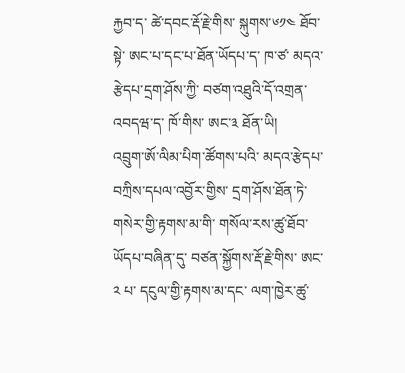རྐྱབ་ད་ ཚེ་དབང་རྡོ་རྗེ་གིས་ སྐུགས་༦༡༤ ཐོབ་སྟེ་ ཨང་པ་དང་པ་ཐོན་ཡོདཔ་ད་ ཁ་ཙ་ མདའ་རྩེདཔ་དྲག་ཤོས་ཀྱི་ བཙག་འཐུའི་དོ་འགྲན་འབདཝ་ད་ ཁོ་གིས་ ཨང་༣ ཐོན་ཡི།
འབྲུག་ཨོ་ལིམ་པིག་ཚོགས་པའི་ མདའ་རྩེདཔ་ བཀྲིས་དཔལ་འབྱོར་གྱིས་ དྲག་ཤོས་ཐོན་ཏེ་ གསེར་གྱི་རྟགས་མ་གི་ གསོལ་རས་ཚུ་ཐོབ་ཡོདཔ་བཞིན་དུ་ བཙན་སྐྱོགས་རྡོ་རྗེ་གིས་ ཨང་༢ པ་ དངུལ་གྱི་རྟགས་མ་དང་ ལག་ཁྱེར་ཚུ་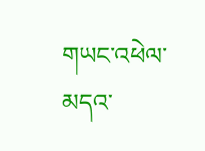གཡང་འཕེལ་མདའ་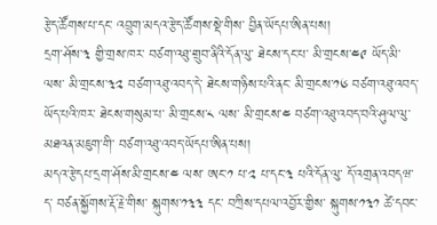རྩེད་ཚོགས་པ་དང་ འབྲུག་མདའ་རྩེད་ཚོགས་སྡེ་གིས་ བྱིན་ཡོདཔ་ཨིན་པས།
དྲག་ཤོས་༣ གྱི་གྲས་ཁར་ བཙག་འཐུ་གྲུབ་ནིའི་དོན་ལུ་ ཐེངས་དང་པ་ མི་གྲངས་༤༩ ཡོད་མི་ལས་ མི་གྲངས་༣༢ བཙག་འཐུ་འབད་དེ་ ཐེངས་གཉིས་པའི་ནང་ མི་གྲངས་༡༦ བཙག་འཐུ་འབད་ཡོད་པའི་ཁར་ ཐེངས་གསུམ་པ་ མི་གྲངས་༨ ལས་ མི་གྲངས་༤ བཙག་འཐུ་འབད་བའི་ཤུལ་ལུ་ མཐའན་མཇུག་གི་ བཙག་འཐུ་འབད་ཡོདཔ་ཨིན་པས།
མདའ་རྩེདཔ་དྲག་ཤོས་མི་གྲངས་༤ ལས་ ཨང་༡ པ་༢ པ་དང་༣ པའི་དོན་ལུ་ དོ་འགྲན་འབདཝ་ད་ བཙན་སྐྱོགས་རྡོ་རྗེ་གིས་ སྐུགས་༡༣༣ དང་ བཀྲིས་དཔལ་འབྱོར་གྱིས་ སྐུགས་༡༣༡ ཚེ་དབང་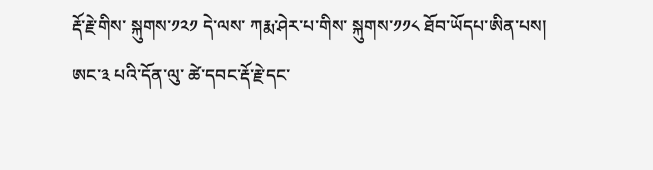རྡོ་རྗེ་གིས་ སྐུགས་༡༢༡ དེ་ལས་ ཀརྨ་ཤེར་པ་གིས་ སྐུགས་༡༡༨ ཐོབ་ཡོདཔ་ཨིན་པས།
ཨང་༣ པའི་དོན་ལུ་ ཚེ་དབང་རྡོ་རྗེ་དང་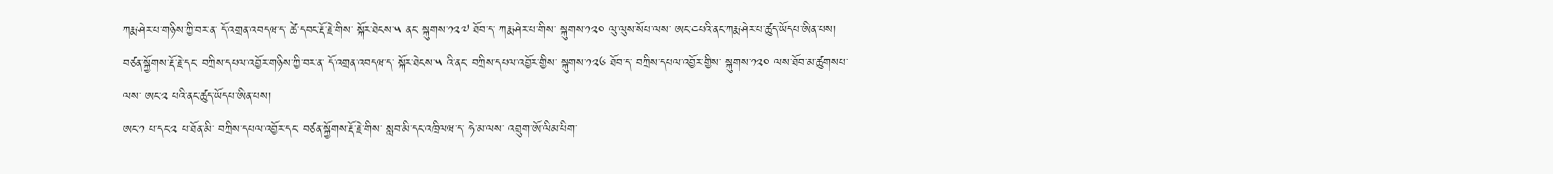ཀརྨ་ཤེར་པ་གཉིས་ཀྱི་བར་ན་ དོ་འགྲན་འབདཝ་ད་ ཚེ་དབང་རྡོ་རྗེ་གིས་ སྐོར་ཐེངས་༥ ནང་ སྐུགས་༡༢༧ ཐོབ་ད་ ཀརྨ་ཤེར་པ་གིས་ སྐུགས་༡༢༠ ལུ་ལུས་སོཔ་ལས་ ཨང་༤པའི་ནང་ཀརྨ་ཤེར་པ་ཚུད་ཡོདཔ་ཨིན་པས།
བཙན་སྐྱོགས་རྡོ་རྗེ་དང་ བཀྲིས་དཔལ་འབྱོར་གཉིས་ཀྱི་བར་ན་ དོ་འགྲན་འབདཝ་ད་ སྐོར་ཐེངས་༥ འི་ནང་ བཀྲིས་དཔལ་འབྱོར་གྱིས་ སྐུགས་༡༢༦ ཐོབ་ད་ བཀྲིས་དཔལ་འབྱོར་གྱིས་ སྐུགས་༡༢༠ ལས་ཐོབ་མ་ཚུགསཔ་ལས་ ཨང་༢ པའི་ནང་ཚུད་ཡོདཔ་ཨིན་པས།
ཨང་༡ པ་དང་༢ པ་ཐོན་མི་ བཀྲིས་དཔལ་འབྱོར་དང་ བཙན་སྐྱོགས་རྡོ་རྗེ་གིས་ སླབ་མི་དང་འཁྲིལཝ་ད་ ཧེ་མ་ལས་ འབྲུག་ཨོ་ལིམ་པིག་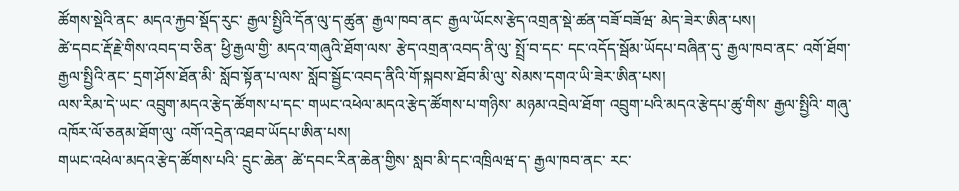ཚོགས་སྡེའི་ནང་ མདའ་རྐྱབ་སྡོད་རུང་ རྒྱལ་སྤྱིའི་དོན་ལུ་ད་ཚུན་ རྒྱལ་ཁབ་ནང་ རྒྱལ་ཡོངས་རྩེད་འགྲན་སྡེ་ཚན་བཟོ་བཟོཝ་ མེད་ཟེར་ཨིན་པས།
ཚེ་དབང་རྡོ་རྗེ་གིས་འབད་བ་ཅིན་ ཕྱི་རྒྱལ་གྱི་ མདའ་གཞུའི་ཐོག་ལས་ རྩེད་འགྲན་འབད་ནི་ལུ་ སྤྲོ་བ་དང་ དང་འདོད་སྦོམ་ཡོདཔ་བཞིན་དུ་ རྒྱལ་ཁབ་ནང་ འགོ་ཐོག་ རྒྱལ་སྤྱིའི་ནང་ དྲག་ཤོས་ཐོན་མི་ སློབ་སྟོན་པ་ལས་ སློབ་སྦྱོང་འབད་ནིའི་གོ་སྐབས་ཐོབ་མི་ལུ་ སེམས་དགའ་ཡི་ཟེར་ཨིན་པས།
ལས་རིམ་དེ་ཡང་ འབྲུག་མདའ་རྩེད་ཚོགས་པ་དང་ གཡང་འཕེལ་མདའ་རྩེད་ཚོགས་པ་གཉིས་ མཉམ་འབྲེལ་ཐོག་ འབྲུག་པའི་མདའ་རྩེདཔ་ཚུ་གིས་ རྒྱལ་སྤྱིའི་ གཞུ་འཁོར་ལོ་ཅནམ་ཐོག་ལུ་ འགོ་འདྲེན་འཐབ་ཡོདཔ་ཨིན་པས།
གཡང་འཕེལ་མདའ་རྩེད་ཚོགས་པའི་ དྲུང་ཆེན་ ཚེ་དབང་རིན་ཆེན་གྱིས་ སླབ་མི་དང་འཁྲིལཝ་ད་ རྒྱལ་ཁབ་ནང་ རང་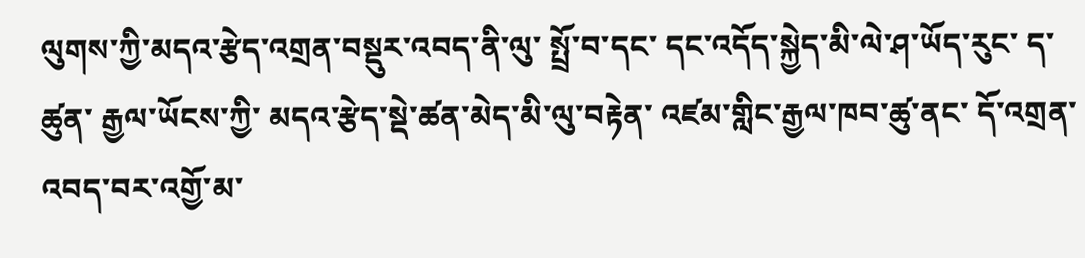ལུགས་ཀྱི་མདའ་རྩེད་འགྲན་བསྡུར་འབད་ནི་ལུ་ སྤྲོ་བ་དང་ དང་འདོད་སྐྱེད་མི་ལེ་ཤ་ཡོད་རུང་ ད་ཚུན་ རྒྱལ་ཡོངས་ཀྱི་ མདའ་རྩེད་སྡེ་ཚན་མེད་མི་ལུ་བརྟེན་ འཛམ་གླིང་རྒྱལ་ཁབ་ཚུ་ནང་ དོ་འགྲན་འབད་བར་འགྱོ་མ་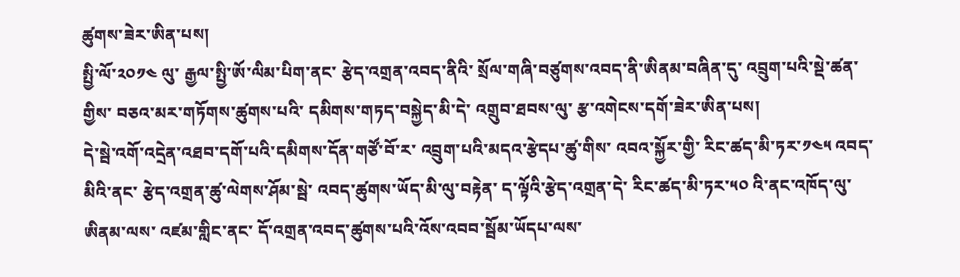ཚུགས་ཟེར་ཨིན་པས།
སྤྱི་ལོ་༢༠༡༤ ལུ་ རྒྱལ་སྤྱི་ཨོ་ལིམ་པིག་ནང་ རྩེད་འགྲན་འབད་ནིའི་ སྲོལ་གཞི་བཙུགས་འབད་ནི་ཨིནམ་བཞིན་དུ་ འབྲུག་པའི་སྡེ་ཚན་གྱིས་ བཅའ་མར་གཏོགས་ཚུགས་པའི་ དམིགས་གཏད་བསྐྱེད་མི་དེ་ འགྲུབ་ཐབས་ལུ་ རྩ་འགེངས་དགོ་ཟེར་ཨིན་པས།
དེ་སྦེ་འགོ་འདྲེན་འཐབ་དགོ་པའི་དམིགས་དོན་གཙོ་བོ་ར་ འབྲུག་པའི་མདའ་རྩེདཔ་ཚུ་གིས་ འབའ་སྐྱོར་གྱི་ རིང་ཚད་མི་ཏར་༡༤༥ འབད་མིའི་ནང་ རྩེད་འགྲན་ཚུ་ལེགས་ཤོམ་སྦེ་ འབད་ཚུགས་ཡོད་མི་ལུ་བརྟེན་ ད་ལྟོའི་རྩེད་འགྲན་དེ་ རིང་ཚད་མི་ཏར་༥༠ འི་ནང་འཁོད་ལུ་ཨིནམ་ལས་ འཛམ་གླིང་ནང་ དོ་འགྲན་འབད་ཚུགས་པའི་འོས་འབབ་སྦོམ་ཡོདཔ་ལས་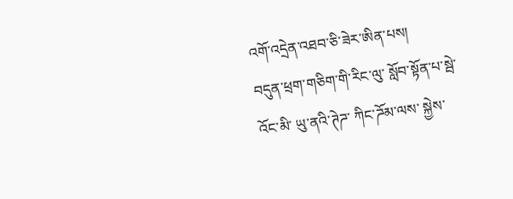འགོ་འདྲེན་འཐབ་ཅི་ཟེར་ཨིན་པས།
བདུན་ཕྲག་གཅིག་གི་རིང་ལུ་ སློབ་སྟོན་པ་སྦེ་འོང་མི་ ཡུ་ནའི་ཊེཌ་ ཀིང་ཌོམ་ལས་ སྐྱེས་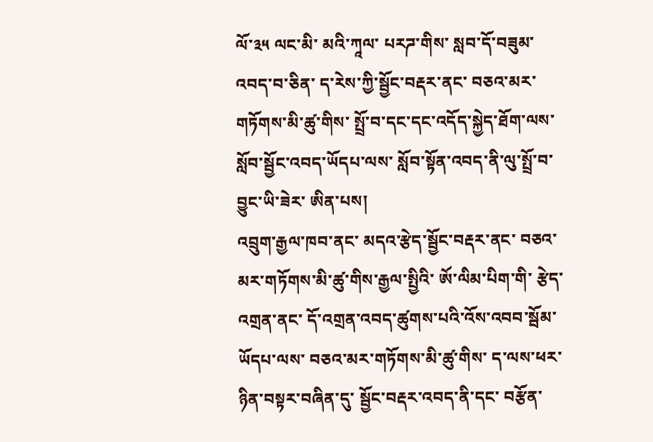ལོ་༣༥ ལང་མི་ མའི་ཀཱལ་ པརཌ་གིས་ སླབ་དོ་བཟུམ་འབད་བ་ཅིན་ ད་རེས་ཀྱི་སྦྱོང་བརྡར་ནང་ བཅའ་མར་གཏོགས་མི་ཚུ་གིས་ སྤྲོ་བ་དང་དང་འདོད་སྐྱེད་ཐོག་ལས་ སློབ་སྦྱོང་འབད་ཡོདཔ་ལས་ སློབ་སྟོན་འབད་ནི་ལུ་སྤྲོ་བ་བྱུང་ཡི་ཟེར་ ཨིན་པས།
འབྲུག་རྒྱལ་ཁབ་ནང་ མདའ་རྩེད་སྦྱོང་བརྡར་ནང་ བཅའ་མར་གཏོགས་མི་ཚུ་གིས་རྒྱལ་སྤྱིའི་ ཨོ་ལིམ་པིག་གི་ རྩེད་འགྲན་ནང་ དོ་འགྲན་འབད་ཚུགས་པའི་འོས་འབབ་སྦོམ་ཡོདཔ་ལས་ བཅའ་མར་གཏོགས་མི་ཚུ་གིས་ ད་ལས་ཕར་ ཉིན་བསྟར་བཞིན་དུ་ སྦྱོང་བརྡར་འབད་ནི་དང་ བརྩོན་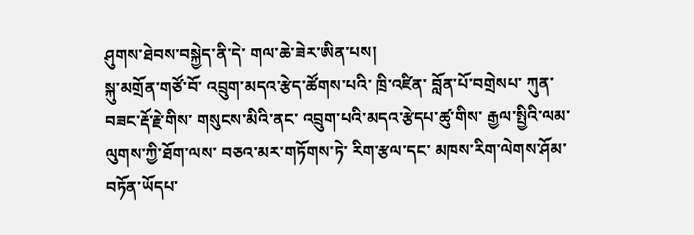ཤུགས་ཐེབས་བསྐྱེད་ནི་དེ་ གལ་ཆེ་ཟེར་ཨིན་པས།
སྐུ་མགྲོན་གཙོ་བོ་ འབྲུག་མདའ་རྩེད་ཚོགས་པའི་ ཁྲི་འཛིན་ བློན་པོ་བགྲེསཔ་ ཀུན་བཟང་རྡོ་རྗེ་གིས་ གསུངས་མིའི་ནང་ འབྲུག་པའི་མདའ་རྩེདཔ་ཚུ་གིས་ རྒྱལ་སྤྱིའི་ལམ་ལུགས་ཀྱི་ཐོག་ལས་ བཅའ་མར་གཏོགས་ཏེ་ རིག་རྩལ་དང་ མཁས་རིག་ལེགས་ཤོམ་བཏོན་ཡོདཔ་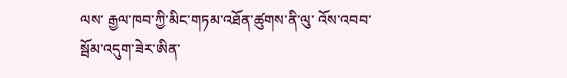ལས་ རྒྱལ་ཁབ་ཀྱི་མིང་གཏམ་འཐོན་ཚུགས་ནི་ལུ་ འོས་འབབ་སྦོམ་འདུག་ཟེར་ཨིན་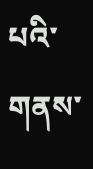པའི་གནས་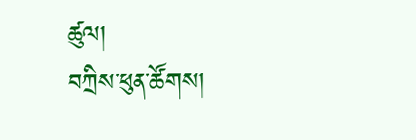ཚུལ།
བཀྲིས་ཕུན་ཚོགས།